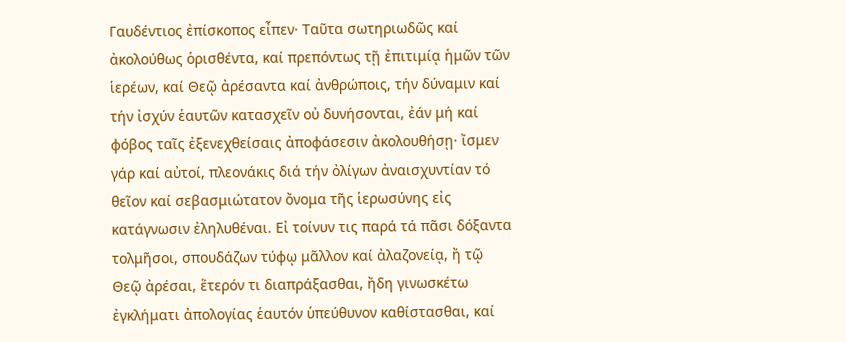Γαυδέντιος ἐπίσκοπος εἶπεν· Ταῦτα σωτηριωδῶς καί ἀκολούθως ὁρισθέντα, καί πρεπόντως τῇ ἐπιτιμίᾳ ἡμῶν τῶν ἱερέων, καί Θεῷ ἀρέσαντα καί ἀνθρώποις, τήν δύναμιν καί τήν ἰσχύν ἑαυτῶν κατασχεῖν οὐ δυνήσονται, ἐάν μή καί φόβος ταῖς ἐξενεχθείσαις ἀποφάσεσιν ἀκολουθήσῃ· ἴσμεν γάρ καί αὐτοί, πλεονάκις διά τήν ὀλίγων ἀναισχυντίαν τό θεῖον καί σεβασμιώτατον ὄνομα τῆς ἱερωσύνης εἰς κατάγνωσιν ἐληλυθέναι. Εἰ τοίνυν τις παρά τά πᾶσι δόξαντα τολμῆσοι, σπουδάζων τύφῳ μᾶλλον καί ἀλαζονείᾳ, ἤ τῷ Θεῷ ἀρέσαι, ἕτερόν τι διαπράξασθαι, ἤδη γινωσκέτω ἐγκλήματι ἀπολογίας ἑαυτόν ὑπεύθυνον καθίστασθαι, καί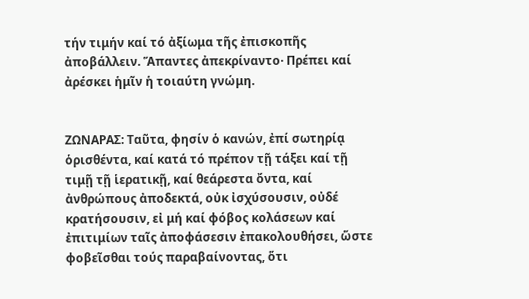τήν τιμήν καί τό ἀξίωμα τῆς ἐπισκοπῆς ἀποβάλλειν. Ἅπαντες ἀπεκρίναντο· Πρέπει καί ἀρέσκει ἡμῖν ἡ τοιαύτη γνώμη.


ΖΩΝΑΡΑΣ: Ταῦτα, φησίν ὁ κανών, ἐπί σωτηρίᾳ ὁρισθέντα, καί κατά τό πρέπον τῇ τάξει καί τῇ τιμῇ τῇ ἱερατικῇ, καί θεάρεστα ὄντα, καί ἀνθρώπους ἀποδεκτά, οὐκ ἰσχύσουσιν, οὐδέ κρατήσουσιν, εἰ μή καί φόβος κολάσεων καί ἐπιτιμίων ταῖς ἀποφάσεσιν ἐπακολουθήσει, ὥστε φοβεῖσθαι τούς παραβαίνοντας, ὅτι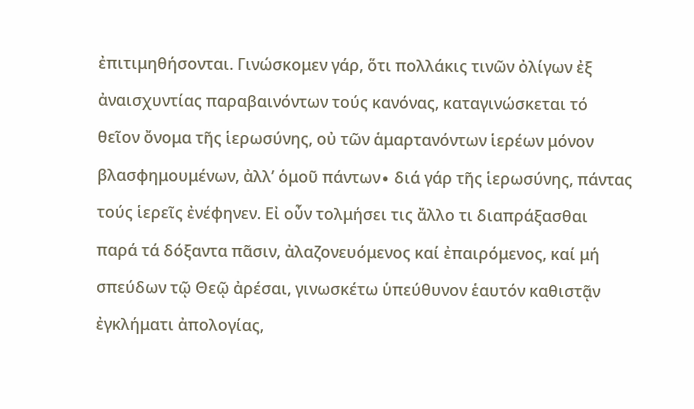ἐπιτιμηθήσονται. Γινώσκομεν γάρ, ὅτι πολλάκις τινῶν ὀλίγων ἐξ ἀναισχυντίας παραβαινόντων τούς κανόνας, καταγινώσκεται τό θεῖον ὄνομα τῆς ἱερωσύνης, οὐ τῶν ἁμαρτανόντων ἱερέων μόνον βλασφημουμένων, ἀλλ’ ὁμοῦ πάντων∙ διά γάρ τῆς ἱερωσύνης, πάντας τούς ἱερεῖς ἐνέφηνεν. Εἰ οὖν τολμήσει τις ἄλλο τι διαπράξασθαι παρά τά δόξαντα πᾶσιν, ἀλαζονευόμενος καί ἐπαιρόμενος, καί μή σπεύδων τῷ Θεῷ ἀρέσαι, γινωσκέτω ὑπεύθυνον ἑαυτόν καθιστᾷν ἐγκλήματι ἀπολογίας,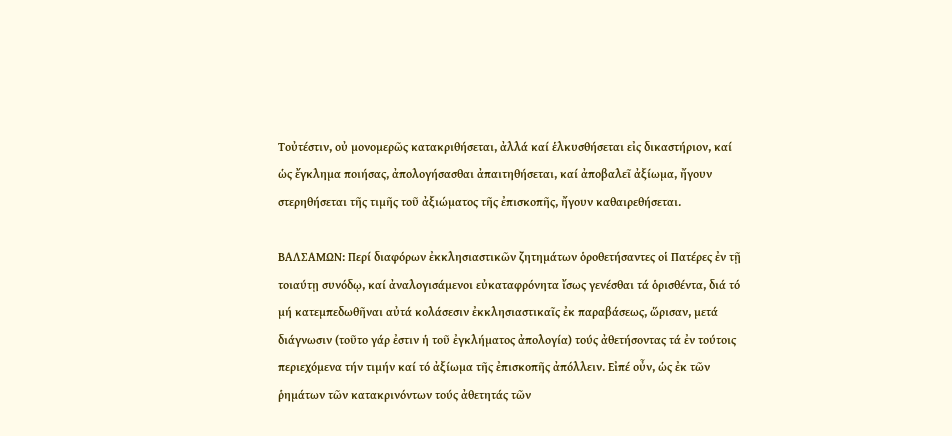Τοὐτέστιν, οὐ μονομερῶς κατακριθήσεται, ἀλλά καί ἑλκυσθήσεται εἰς δικαστήριον, καί ὡς ἔγκλημα ποιήσας, ἀπολογήσασθαι ἀπαιτηθήσεται, καί ἀποβαλεῖ ἀξίωμα, ἤγουν στερηθήσεται τῆς τιμῆς τοῦ ἀξιώματος τῆς ἐπισκοπῆς, ἤγουν καθαιρεθήσεται.

ΒΑΛΣΑΜΩΝ: Περί διαφόρων ἐκκλησιαστικῶν ζητημάτων ὁροθετήσαντες οἱ Πατέρες ἐν τῇ τοιαύτῃ συνόδῳ, καί ἀναλογισάμενοι εὐκαταφρόνητα ἴσως γενέσθαι τά ὁρισθέντα, διά τό μή κατεμπεδωθῆναι αὐτά κολάσεσιν ἐκκλησιαστικαῖς ἐκ παραβάσεως, ὥρισαν, μετά διάγνωσιν (τοῦτο γάρ ἐστιν ἡ τοῦ ἐγκλήματος ἀπολογία) τούς ἀθετήσοντας τά ἐν τούτοις περιεχόμενα τήν τιμήν καί τό ἀξίωμα τῆς ἐπισκοπῆς ἀπόλλειν. Εἰπέ οὖν, ὡς ἐκ τῶν ῥημάτων τῶν κατακρινόντων τούς ἀθετητάς τῶν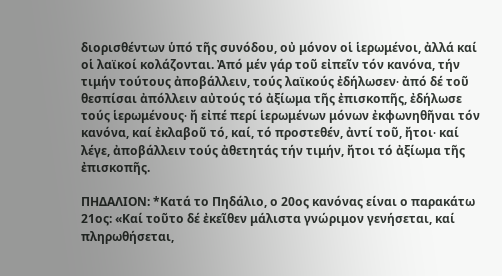διορισθέντων ὑπό τῆς συνόδου, οὐ μόνον οἱ ἱερωμένοι, ἀλλά καί οἱ λαϊκοί κολάζονται. Ἀπό μέν γάρ τοῦ εἰπεῖν τόν κανόνα, τήν τιμήν τούτους ἀποβάλλειν, τούς λαϊκούς ἐδήλωσεν∙ ἀπό δέ τοῦ θεσπίσαι ἀπόλλειν αὐτούς τό ἀξίωμα τῆς ἐπισκοπῆς, ἐδήλωσε τούς ἱερωμένους∙ ἤ εἰπέ περί ἱερωμένων μόνων ἐκφωνηθῆναι τόν κανόνα, καί ἐκλαβοῦ τό, καί, τό προστεθέν, ἀντί τοῦ, ἤτοι∙ καί λέγε, ἀποβάλλειν τούς ἀθετητάς τήν τιμήν, ἤτοι τό ἀξίωμα τῆς ἐπισκοπῆς.

ΠΗΔΑΛΙΟΝ: *Κατά το Πηδάλιο, ο 20ος κανόνας είναι ο παρακάτω 21ος: «Καί τοῦτο δέ ἐκεῖθεν μάλιστα γνώριμον γενήσεται, καί πληρωθήσεται,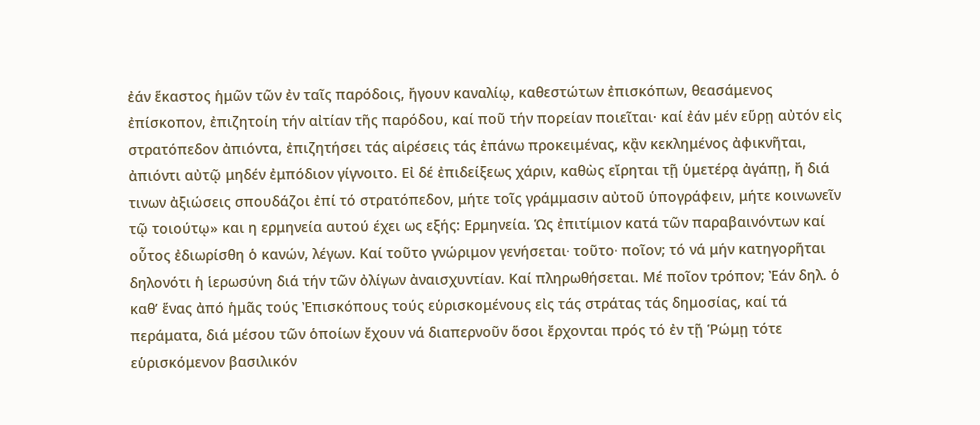ἐάν ἕκαστος ἡμῶν τῶν ἐν ταῖς παρόδοις, ἤγουν καναλίῳ, καθεστώτων ἐπισκόπων, θεασάμενος ἐπίσκοπον, ἐπιζητοίη τήν αἰτίαν τῆς παρόδου, καί ποῦ τήν πορείαν ποιεῖται· καί ἐάν μέν εὕρῃ αὐτόν εἰς στρατόπεδον ἀπιόντα, ἐπιζητήσει τάς αἱρέσεις τάς ἐπάνω προκειμένας, κᾂν κεκλημένος ἀφικνῆται, ἀπιόντι αὐτῷ μηδέν ἐμπόδιον γίγνοιτο. Εἰ δέ ἐπιδείξεως χάριν, καθὼς εἴρηται τῇ ὑμετέρᾳ ἀγάπῃ, ἤ διά τινων ἀξιώσεις σπουδάζοι ἐπί τό στρατόπεδον, μήτε τοῖς γράμμασιν αὐτοῦ ὑπογράφειν, μήτε κοινωνεῖν τῷ τοιούτῳ» και η ερμηνεία αυτού έχει ως εξής: Ερμηνεία. Ὡς ἐπιτίμιον κατά τῶν παραβαινόντων καί οὗτος ἐδιωρίσθη ὁ κανών, λέγων. Καί τοῦτο γνώριμον γενήσεται∙ τοῦτο∙ ποῖον; τό νά μήν κατηγορῆται δηλονότι ἡ ἱερωσύνη διά τήν τῶν ὀλίγων ἀναισχυντίαν. Καί πληρωθήσεται. Μέ ποῖον τρόπον; Ἐάν δηλ. ὁ καθ’ ἕνας ἀπό ἡμᾶς τούς Ἐπισκόπους τούς εὑρισκομένους εἰς τάς στράτας τάς δημοσίας, καί τά περάματα, διά μέσου τῶν ὁποίων ἔχουν νά διαπερνοῦν ὅσοι ἔρχονται πρός τό ἐν τῇ Ῥώμῃ τότε εὑρισκόμενον βασιλικόν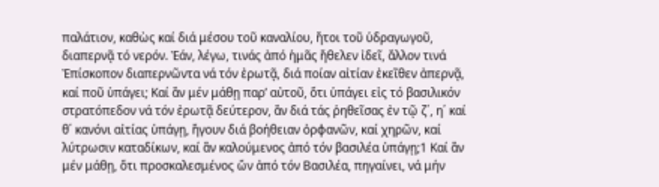παλάτιον, καθὼς καί διά μέσου τοῦ καναλίου, ἤτοι τοῦ ὑδραγωγοῦ, διαπερνᾷ τό νερόν. Ἐάν, λέγω, τινάς ἀπό ἡμᾶς ἤθελεν ἰδεῖ, ἄλλον τινά Ἐπίσκοπον διαπερνῶντα νά τόν ἐρωτᾷ, διά ποίαν αἰτίαν ἐκεῖθεν ἀπερνᾷ, καί ποῦ ὑπάγει; Καί ἂν μέν μάθῃ παρ’ αὐτοῦ, ὅτι ὑπάγει εἰς τό βασιλικόν στρατόπεδον νά τόν ἐρωτᾷ δεύτερον, ἂν διά τάς ῥηθεῖσας ἐν τῷ ζ΄, η΄ καί θ΄ κανόνι αἰτίας ὑπάγῃ, ἤγουν διά βοήθειαν ὀρφανῶν, καί χηρῶν, καί λύτρωσιν καταδίκων, καί ἂν καλούμενος ἀπό τόν βασιλέα ὑπάγῃ;1 Καί ἂν μέν μάθῃ, ὅτι προσκαλεσμένος ὤν ἀπό τόν Βασιλέα, πηγαίνει, νά μήν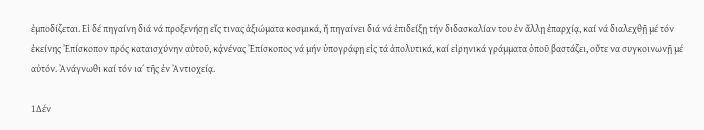ἐμποδίζεται. Εἰ δέ πηγαίνη διά νά προξενήσῃ εἴς τινας ἀξιώματα κοσμικά, ἤ πηγαίνει διά νά ἐπιδείξῃ τήν διδασκαλίαν του ἐν ἄλλῃ ἐπαρχίᾳ, καί νά διαλεχθῇ μέ τόν ἐκείνης Ἐπίσκοπον πρός καταισχύνην αὐτοῦ, κᾀνένας Ἐπίσκοπος νά μήν ὑπογράφῃ εἰς τά ἀπολυτικά, καί εἰρηνικά γράμματα ὁποῦ βαστάζει, οὔτε να συγκοινωνῇ μέ αὐτόν. Ἀνάγνωθι καί τόν ια΄ τῆς ἐν Ἀντιοχείᾳ.

1Δέν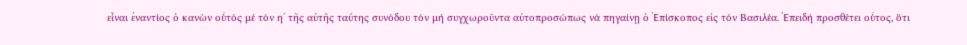εἶναι ἐναντίος ὁ κανὼν οὗτός μέ τόν η΄ τῆς αὐτῆς ταύτης συνόδου τόν μή συγχωροῦντα αὐτοπροσώπως νά πηγαίνῃ ὁ Ἐπίσκοπος εἰς τόν Βασιλέα. Ἐπειδή προσθέτει οὗτος, ὅτι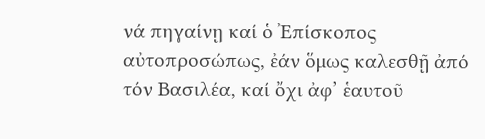νά πηγαίνῃ καί ὁ Ἐπίσκοπος αὐτοπροσώπως, ἐάν ὅμως καλεσθῇ ἀπό τόν Βασιλέα, καί ὄχι ἀφ’ ἑαυτοῦ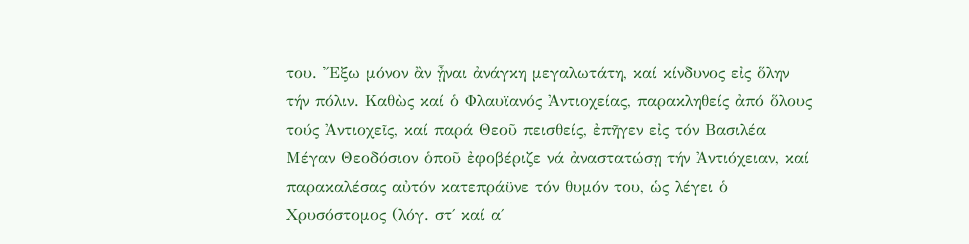του. Ἔξω μόνον ἂν ᾖναι ἀνάγκη μεγαλωτάτη, καί κίνδυνος εἰς ὅλην τήν πόλιν. Καθὼς καί ὁ Φλαυϊανός Ἀντιοχείας, παρακληθείς ἀπό ὅλους τούς Ἀντιοχεῖς, καί παρά Θεοῦ πεισθείς, ἐπῆγεν εἰς τόν Βασιλέα Μέγαν Θεοδόσιον ὁποῦ ἐφοβέριζε νά ἀναστατώσῃ τήν Ἀντιόχειαν, καί παρακαλέσας αὐτόν κατεπράϋνε τόν θυμόν του, ὡς λέγει ὁ Χρυσόστομος (λόγ. στ΄ καί α΄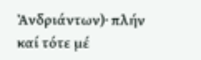Ἀνδριάντων)∙ πλήν καί τότε μέ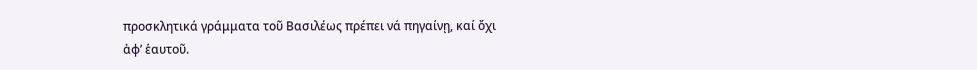προσκλητικά γράμματα τοῦ Βασιλέως πρέπει νά πηγαίνῃ, καί ὄχι ἀφ’ ἑαυτοῦ.